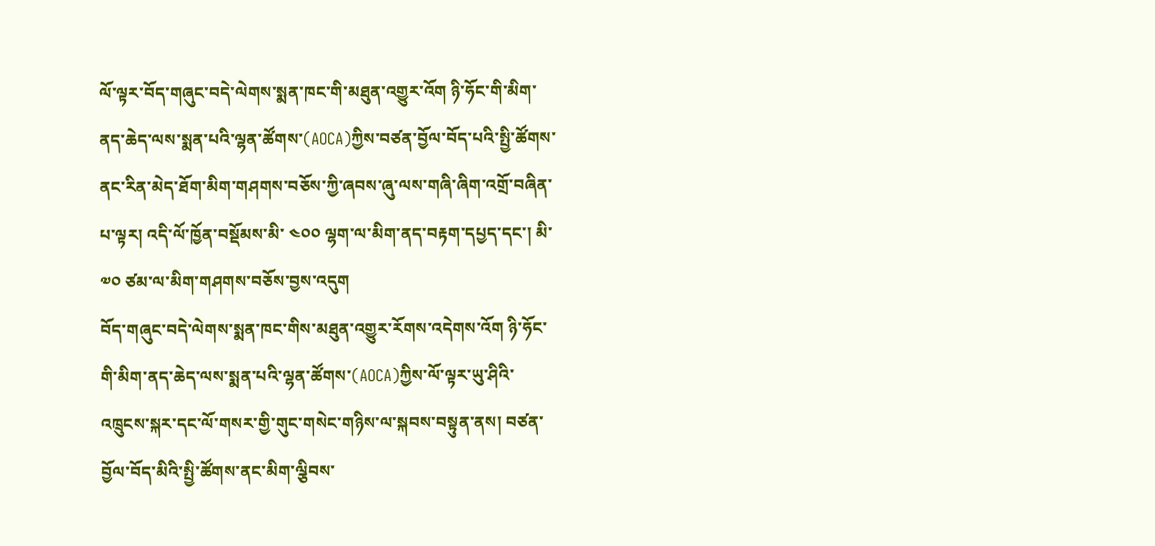ལོ་ལྟར་བོད་གཞུང་བདེ་ལེགས་སྨན་ཁང་གི་མཐུན་འགྱུར་འོག ཉི་ཧོང་གི་མིག་ནད་ཆེད་ལས་སྨན་པའི་ལྷན་ཚོགས་(AOCA)ཀྱིས་བཙན་བྱོལ་བོད་པའི་སྤྱི་ཚོགས་ནང་རིན་མེད་ཐོག་མིག་གཤགས་བཅོས་ཀྱི་ཞབས་ཞུ་ལས་གཞི་ཞིག་འགྲོ་བཞིན་པ་ལྟར། འདི་ལོ་ཁྱོན་བསྡོམས་མི་ ༤༠༠ ལྷག་ལ་མིག་ནད་བརྟག་དཔྱད་དང་། མི་ ༧༠ ཙམ་ལ་མིག་གཤགས་བཅོས་བྱས་འདུག
བོད་གཞུང་བདེ་ལེགས་སྨན་ཁང་གིས་མཐུན་འགྱུར་རོགས་འདེགས་འོག ཉི་ཧོང་གི་མིག་ནད་ཆེད་ལས་སྨན་པའི་ལྷན་ཚོགས་(AOCA)ཀྱིས་ལོ་ལྟར་ཡུ་ཤིའི་འཁྲུངས་སྐར་དང་ལོ་གསར་གྱི་གུང་གསེང་གཉིས་ལ་སྐབས་བསྟུན་ནས། བཙན་བྱོལ་བོད་མིའི་སྤྱི་ཚོགས་ནང་མིག་ལྕིབས་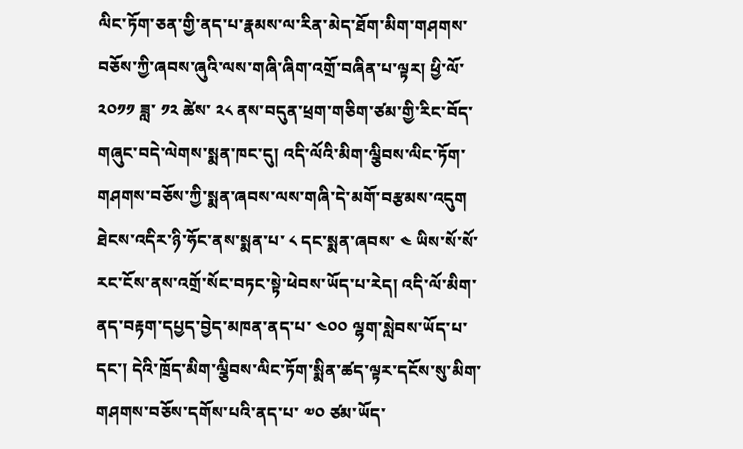ལིང་ཏོག་ཅན་གྱི་ནད་པ་རྣམས་ལ་རིན་མེད་ཐོག་མིག་གཤགས་བཅོས་ཀྱི་ཞབས་ཞུའི་ལས་གཞི་ཞིག་འགྲོ་བཞིན་པ་ལྟར། ཕྱི་ལོ་ ༢༠༡༡ ཟླ་ ༡༢ ཚེས་ ༢༨ ནས་བདུན་ཕྲག་གཅིག་ཙམ་གྱི་རིང་བོད་གཞུང་བདེ་ལེགས་སྨན་ཁང་དུ། འདི་ལོའི་མིག་ལྕིབས་ལིང་ཏོག་གཤགས་བཅོས་ཀྱི་སྨན་ཞབས་ལས་གཞི་དེ་མགོ་བརྩམས་འདུག ཐེངས་འདིར་ཉི་ཧོང་ནས་སྨན་པ་ ༨ དང་སྨན་ཞབས་ ༤ ཡིས་སོ་སོ་རང་ངོས་ནས་འགྲོ་སོང་བཏང་སྟེ་ཕེབས་ཡོད་པ་རེད། འདི་ལོ་མིག་ནད་བརྟག་དཔྱད་བྱེད་མཁན་ནད་པ་ ༤༠༠ ལྷག་སླེབས་ཡོད་པ་དང་། དེའི་ཁྲོད་མིག་ལྕིབས་ལིང་ཏོག་སྨིན་ཚད་ལྟར་དངོས་སུ་མིག་གཤགས་བཅོས་དགོས་པའི་ནད་པ་ ༧༠ ཙམ་ཡོད་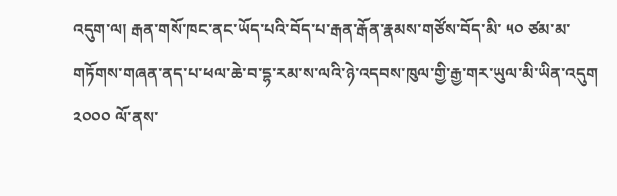འདུག་ལ། རྒན་གསོ་ཁང་ནང་ཡོད་པའི་བོད་པ་རྒན་རྒོན་རྣམས་གཙོས་བོད་མི་ ༥༠ ཙམ་མ་གཏོགས་གཞན་ནད་པ་ཕལ་ཆེ་བ་དྷ་རམ་ས་ལའི་ཉེ་འདབས་ཁུལ་གྱི་རྒྱ་གར་ཡུལ་མི་ཡིན་འདུག
༢༠༠༠ ལོ་ནས་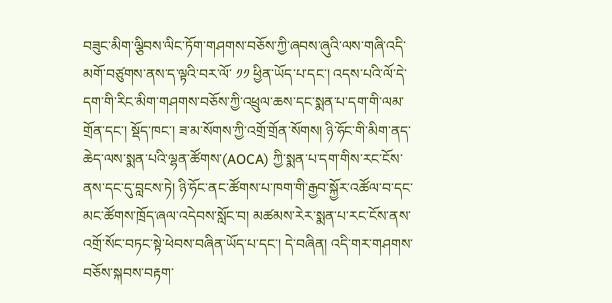བཟུང་མིག་ལྕིབས་ལིང་ཏོག་གཤགས་བཅོས་ཀྱི་ཞབས་ཞུའི་ལས་གཞི་འདི་མགོ་བཙུགས་ནས་ད་ལྟའི་བར་ལོ་ ༡༡ ཕྱིན་ཡོད་པ་དང་། འདས་པའི་ལོ་དེ་དག་གི་རིང་མིག་གཤགས་བཅོས་ཀྱི་འཕྲུལ་ཆས་དང་སྨན་པ་དག་གི་ལམ་གྲོན་དང་། སྡོད་ཁང་། ཟ་མ་སོགས་ཀྱི་འགྲོ་གྲོན་སོགས། ཉི་ཧོང་གི་མིག་ནད་ཆེད་ལས་སྨན་པའི་ལྷན་ཚོགས་(AOCA) ཀྱི་སྨན་པ་དག་གིས་རང་ངོས་ནས་དང་དུ་བླངས་ཏེ། ཉི་ཧོང་ནང་ཚོགས་པ་ཁག་གི་རྒྱབ་སྐྱོར་འཚོལ་བ་དང་མང་ཚོགས་ཁྲོད་ཞལ་འདེབས་སློང་བ། མཚམས་རེར་སྨན་པ་རང་ངོས་ནས་འགྲོ་སོང་བཏང་སྟེ་ཕེབས་བཞིན་ཡོད་པ་དང་། དེ་བཞིན། འདི་གར་གཤགས་བཅོས་སྐབས་བརྟག་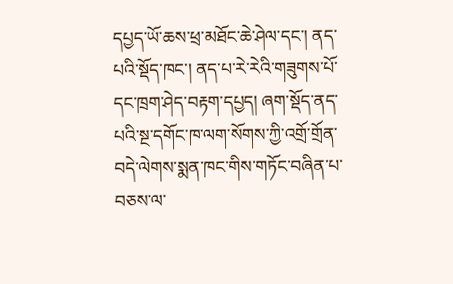དཔྱད་ཡོ་ཆས་ཕྲ་མཐོང་ཆེ་ཤེལ་དང་། ནད་པའི་སྡོད་ཁང་། ནད་པ་རེ་རེའི་གཟུགས་པོ་དང་ཁྲག་ཤེད་བརྟག་དཔྱད། ཞག་སྡོད་ནད་པའི་སྔ་དགོང་ཁ་ལག་སོགས་ཀྱི་འགྲོ་གྲོན་བདེ་ལེགས་སྨན་ཁང་གིས་གཏོང་བཞིན་པ་བཅས་ལ་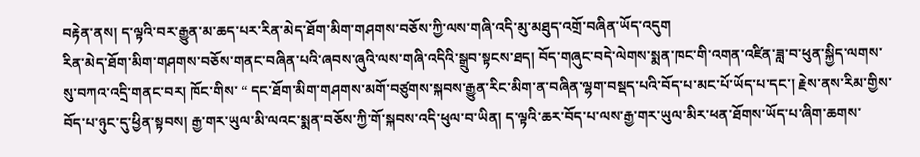བརྟེན་ནས། ད་ལྟའི་བར་རྒྱུན་མ་ཆད་པར་རིན་མེད་ཐོག་མིག་གཤགས་བཅོས་ཀྱི་ལས་གཞི་འདི་མུ་མཐུད་འགྲོ་བཞིན་ཡོད་འདུག
རིན་མེད་ཐོག་མིག་གཤགས་བཅོས་གནང་བཞིན་པའི་ཞབས་ཞུའི་ལས་གཞི་འདིའི་སྒྲུབ་སྟངས་ཐད། བོད་གཞུང་བདེ་ལེགས་སྨན་ཁང་གི་འགན་འཛིན་ཟླ་བ་ཕུན་སྐྱིད་ལགས་སུ་བཀའ་འདྲི་གནང་བར། ཁོང་གིས་ “ དང་ཐོག་མིག་གཤགས་མགོ་བཙུགས་སྐབས་རྒྱུན་རིང་མིག་ན་བཞིན་ལྷག་བསྡད་པའི་བོད་པ་མང་པོ་ཡོད་པ་དང་། རྗེས་ནས་རིམ་གྱིས་བོད་པ་ཉུང་དུ་ཕྱིན་སྟབས། རྒྱ་གར་ཡུལ་མི་ལའང་སྨན་བཅོས་ཀྱི་གོ་སྐབས་འདི་ཕུལ་བ་ཡིན། ད་ལྟའི་ཆར་བོད་པ་ལས་རྒྱ་གར་ཡུལ་མིར་ཕན་ཐོགས་ཡོད་པ་ཞིག་ཆགས་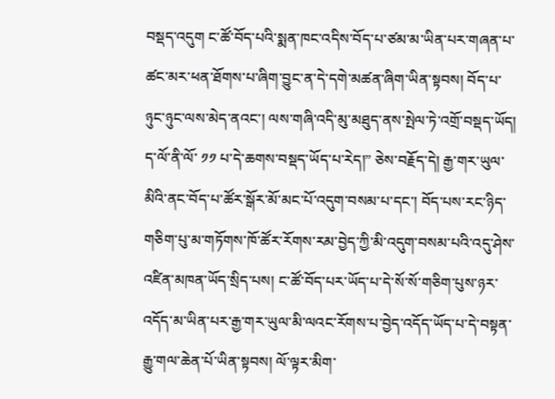བསྡད་འདུག ང་ཚོ་བོད་པའི་སྨན་ཁང་འདིས་བོད་པ་ཙམ་མ་ཡིན་པར་གཞན་པ་ཚང་མར་ཕན་ཐོགས་པ་ཞིག་བྱུང་ན་དེ་དགེ་མཚན་ཞིག་ཡིན་སྟབས། བོད་པ་ཉུང་ཉུང་ལས་མེད་ནའང་། ལས་གཞི་འདི་མུ་མཐུད་ནས་སྤེལ་ཏེ་འགྲོ་བསྡད་ཡོད། ད་ལོ་ནི་ལོ་ ༡༡ པ་དེ་ཆགས་བསྡད་ཡོད་པ་རེད།” ཅེས་བརྗོད་དེ། རྒྱ་གར་ཡུལ་མིའི་ནང་བོད་པ་ཚོར་སྒོར་མོ་མང་པོ་འདུག་བསམ་པ་དང་། བོད་པས་རང་ཉིད་གཅིག་པུ་མ་གཏོགས་ཁོ་ཚོར་རོགས་རམ་བྱེད་ཀྱི་མི་འདུག་བསམ་པའི་འདུ་ཤེས་འཛིན་མཁན་ཡོད་སྲིད་པས། ང་ཚོ་བོད་པར་ཡོད་པ་དེ་སོ་སོ་གཅིག་པུས་ཉར་འདོད་མ་ཡིན་པར་རྒྱ་གར་ཡུལ་མི་ལའང་རོགས་པ་བྱེད་འདོད་ཡོད་པ་དེ་བསྟན་རྒྱུ་གལ་ཆེན་པོ་ཡིན་སྟབས། ལོ་ལྟར་མིག་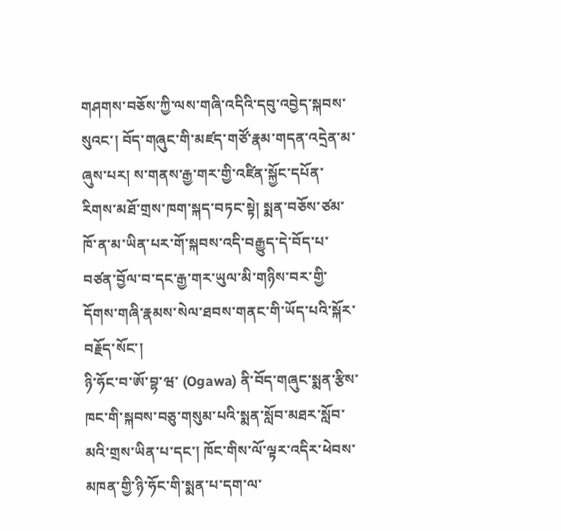གཤགས་བཅོས་ཀྱི་ལས་གཞི་འདིའི་དབུ་འབྱེད་སྐབས་སུའང་། བོད་གཞུང་གི་མཛད་གཙོ་རྣམ་གདན་འདྲེན་མ་ཞུས་པར། ས་གནས་རྒྱ་གར་གྱི་འཛིན་སྐྱོང་དཔོན་རིགས་མཐོ་གྲས་ཁག་སྐད་བཏང་སྟེ། སྨན་བཅོས་ཙམ་ཁོ་ན་མ་ཡིན་པར་གོ་སྐབས་འདི་བརྒྱུད་དེ་བོད་པ་བཙན་བྱོལ་བ་དང་རྒྱ་གར་ཡུལ་མི་གཉིས་བར་གྱི་དོགས་གཞི་རྣམས་སེལ་ཐབས་གནང་གི་ཡོད་པའི་སྐོར་བརྗོད་སོང་།
ཉི་ཧོང་བ་ཨོ་བྷ་ཝ་ (Ogawa) ནི་བོད་གཞུང་སྨན་རྩིས་ཁང་གི་སྐབས་བཅུ་གསུམ་པའི་སྨན་སློབ་མཐར་སློབ་མའི་གྲས་ཡིན་པ་དང་། ཁོང་གིས་ལོ་ལྟར་འདིར་ཕེབས་མཁན་གྱི་ཉི་ཧོང་གི་སྨན་པ་དག་ལ་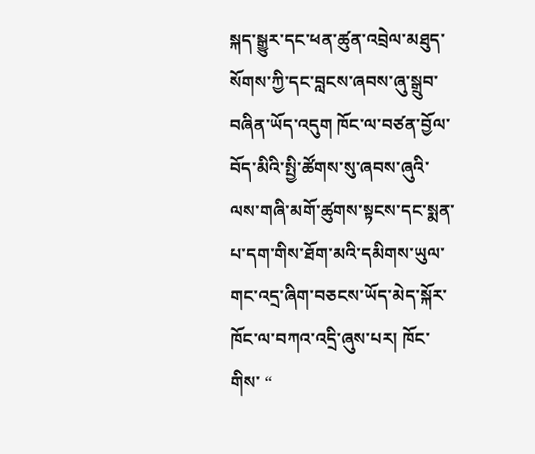སྐད་སྒྱུར་དང་ཕན་ཚུན་འབྲེལ་མཐུད་སོགས་ཀྱི་དང་བླངས་ཞབས་ཞུ་སྒྲུབ་བཞིན་ཡོད་འདུག ཁོང་ལ་བཙན་བྱོལ་བོད་མིའི་སྤྱི་ཚོགས་སུ་ཞབས་ཞུའི་ལས་གཞི་མགོ་ཚུགས་སྟངས་དང་སྨན་པ་དག་གིས་ཐོག་མའི་དམིགས་ཡུལ་གང་འདྲ་ཞིག་བཅངས་ཡོད་མེད་སྐོར་ཁོང་ལ་བཀའ་འདྲི་ཞུས་པར། ཁོང་གིས་ “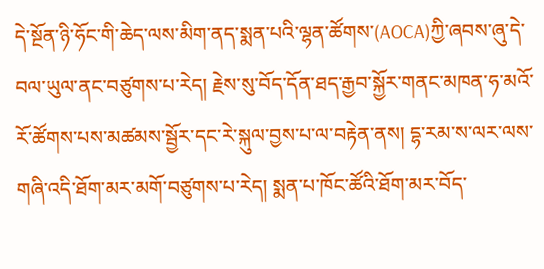དེ་སྔོན་ཉི་ཧོང་གི་ཆེད་ལས་མིག་ནད་སྨན་པའི་ལྷན་ཚོགས་(AOCA)ཀྱི་ཞབས་ཞུ་དེ་བལ་ཡུལ་ནང་བཙུགས་པ་རེད། རྗེས་སུ་བོད་དོན་ཐད་རྒྱབ་སྐྱོར་གནང་མཁན་ཧ་མའོ་རོ་ཚོགས་པས་མཚམས་སྦྱོར་དང་རེ་སྐུལ་བྱས་པ་ལ་བརྟེན་ནས། དྷ་རམ་ས་ལར་ལས་གཞི་འདི་ཐོག་མར་མགོ་བཙུགས་པ་རེད། སྨན་པ་ཁོང་ཚོའི་ཐོག་མར་བོད་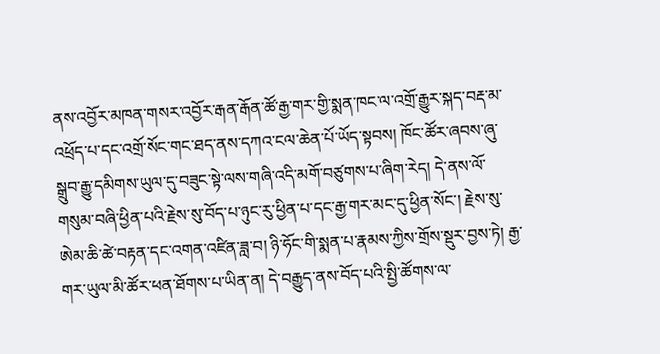ནས་འབྱོར་མཁན་གསར་འབྱོར་རྒན་རྒོན་ཚོ་རྒྱ་གར་གྱི་སྨན་ཁང་ལ་འགྲོ་རྒྱུར་སྐད་བརྡ་མ་འཕྲོད་པ་དང་འགྲོ་སོང་གང་ཐད་ནས་དཀའ་ངལ་ཆེན་པོ་ཡོད་སྟབས། ཁོང་ཚོར་ཞབས་ཞུ་སྒྲུབ་རྒྱུ་དམིགས་ཡུལ་དུ་བཟུང་སྟེ་ལས་གཞི་འདི་མགོ་བཙུགས་པ་ཞིག་རེད། དེ་ནས་ལོ་གསུམ་བཞི་ཕྱིན་པའི་རྗེས་སུ་བོད་པ་ཉུང་རུ་ཕྱིན་པ་དང་རྒྱ་གར་མང་དུ་ཕྱིན་སོང་། རྗེས་སུ་ཨེམ་ཆི་ཚེ་བརྟན་དང་འགན་འཛིན་ཟླ་བ། ཉི་ཧོང་གི་སྨན་པ་རྣམས་ཀྱིས་གྲོས་སྡུར་བྱས་ཏེ། རྒྱ་གར་ཡུལ་མི་ཚོར་ཕན་ཐོགས་པ་ཡིན་ན། དེ་བརྒྱུད་ནས་བོད་པའི་སྤྱི་ཚོགས་ལ་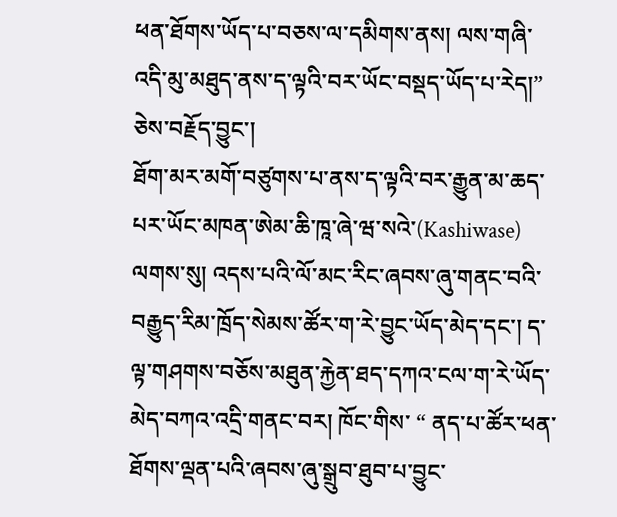ཕན་ཐོགས་ཡོད་པ་བཅས་ལ་དམིགས་ནས། ལས་གཞི་འདི་མུ་མཐུད་ནས་ད་ལྟའི་བར་ཡོང་བསྡད་ཡོད་པ་རེད།” ཅེས་བརྗོད་བྱུང་།
ཐོག་མར་མགོ་བཙུགས་པ་ནས་ད་ལྟའི་བར་རྒྱུན་མ་ཆད་པར་ཡོང་མཁན་ཨེམ་ཆི་ཁཱ་ཞེ་ཝ་སའེ་(Kashiwase) ལགས་སུ། འདས་པའི་ལོ་མང་རིང་ཞབས་ཞུ་གནང་བའི་བརྒྱུད་རིམ་ཁྲོད་སེམས་ཚོར་ག་རེ་བྱུང་ཡོད་མེད་དང་། ད་ལྟ་གཤགས་བཅོས་མཐུན་རྐྱེན་ཐད་དཀའ་ངལ་ག་རེ་ཡོད་མེད་བཀའ་འདྲི་གནང་བར། ཁོང་གིས་ “ ནད་པ་ཚོར་ཕན་ཐོགས་ལྡན་པའི་ཞབས་ཞུ་སྒྲུབ་ཐུབ་པ་བྱུང་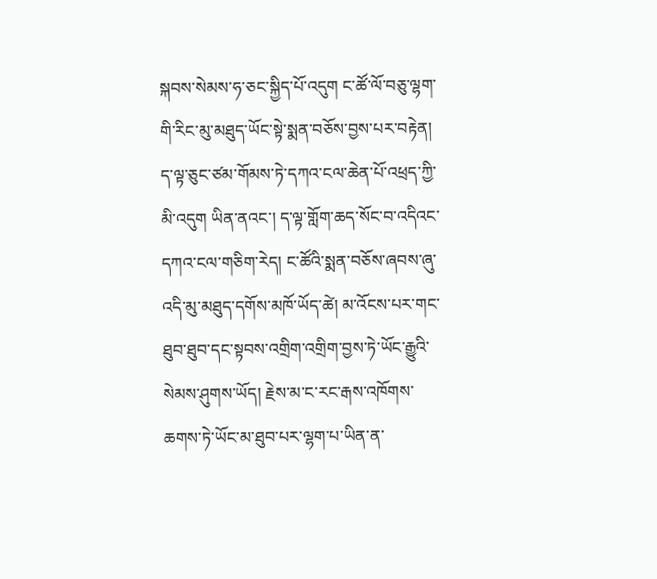སྐབས་སེམས་ཧ་ཅང་སྐྱིད་པོ་འདུག ང་ཚོ་ལོ་བཅུ་ལྷག་གི་རིང་མུ་མཐུད་ཡོང་སྟེ་སྨན་བཅོས་བྱས་པར་བརྟེན། ད་ལྟ་ཅུང་ཙམ་གོམས་ཏེ་དཀའ་ངལ་ཆེན་པོ་འཕྲད་ཀྱི་མི་འདུག ཡིན་ནའང་། ད་ལྟ་གློག་ཆད་སོང་བ་འདིའང་དཀའ་ངལ་གཅིག་རེད། ང་ཚོའི་སྨན་བཅོས་ཞབས་ཞུ་འདི་མུ་མཐུད་དགོས་མཁོ་ཡོད་ཚེ། མ་འོངས་པར་གང་ཐུབ་ཐུབ་དང་སྟབས་འགྲིག་འགྲིག་བྱས་ཏེ་ཡོང་རྒྱུའི་སེམས་ཤུགས་ཡོད། རྗེས་མ་ང་རང་རྒས་འཁོགས་ཆགས་ཏེ་ཡོང་མ་ཐུབ་པར་ལྷག་པ་ཡིན་ན་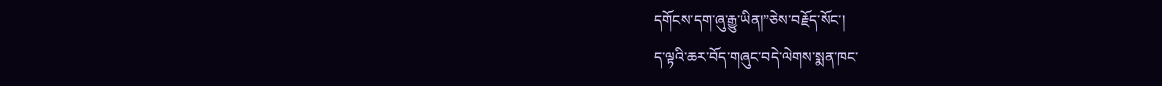དགོངས་དག་ཞུ་རྒྱུ་ཡིན།”ཅེས་བརྗོད་སོང་།
ད་ལྟའི་ཆར་བོད་གཞུང་བདེ་ལེགས་སྨན་ཁང་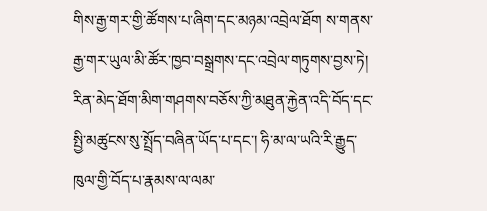གིས་རྒྱ་གར་གྱི་ཚོགས་པ་ཞིག་དང་མཉམ་འབྲེལ་ཐོག ས་གནས་རྒྱ་གར་ཡུལ་མི་ཚོར་ཁྱབ་བསྒྲགས་དང་འབྲེལ་གཏུགས་བྱས་ཏེ། རིན་མེད་ཐོག་མིག་གཤགས་བཅོས་ཀྱི་མཐུན་རྐྱེན་འདི་བོད་དང་སྤྱི་མཚུངས་སུ་སྤྲོད་བཞིན་ཡོད་པ་དང་། ཧི་མ་ལ་ཡའི་རི་རྒྱུད་ཁུལ་གྱི་བོད་པ་རྣམས་ལ་ལམ་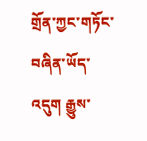གྲོན་ཀྱང་གཏོང་བཞིན་ཡོད་འདུག རྒྱུས་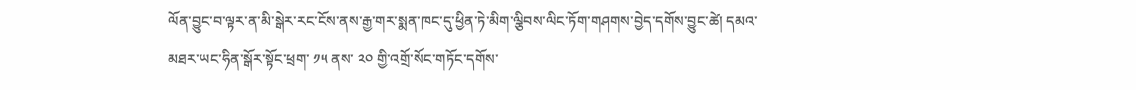ལོན་བྱུང་བ་ལྟར་ན་མི་སྒེར་རང་ངོས་ནས་རྒྱ་གར་སྨན་ཁང་དུ་ཕྱིན་ཏེ་མིག་ལྕིབས་ལིང་ཏོག་གཤགས་བྱེད་དགོས་བྱུང་ཚེ། དམའ་མཐར་ཡང་ཧིན་སྒོར་སྟོང་ཕྲག་ ༡༥ ནས་ ༢༠ གྱི་འགྲོ་སོང་གཏོང་དགོས་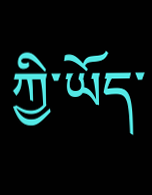ཀྱི་ཡོད་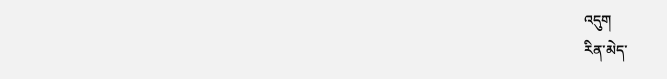འདུག
རིན་མེད་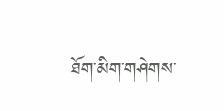ཐོག་མིག་གཤེགས་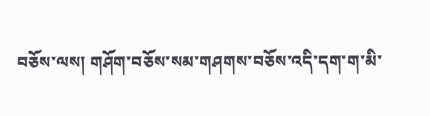བཅོས་ལས། གཤོག་བཅོས་སམ་གཤགས་བཅོས་འདི་དག་ག་མི་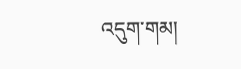འདུག་གམ།